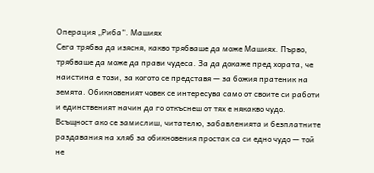Операция „Риба“. Машиях
Сега трябва да изясня, какво трябваше да може Машиях. Първо, трябваше да може да прави чудеса. За да докаже пред хората, че наистина е този, за когото се представя — за божия пратеник на земята. Обикновеният човек се интересува само от своите си работи и единственият начин да го откъснеш от тях е някакво чудо. Всъщност ако се замислиш, читателю, забавленията и безплатните раздавания на хляб за обикновения простак са си едно чудо — той не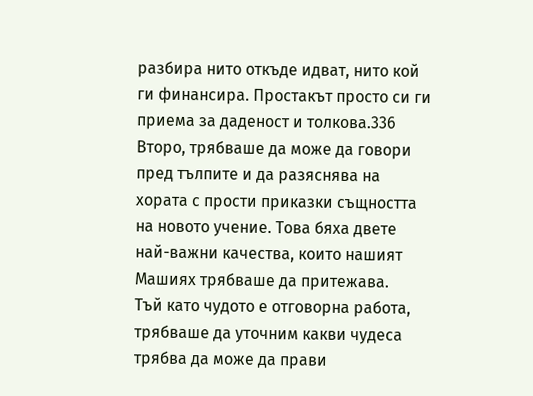разбира нито откъде идват, нито кой ги финансира. Простакът просто си ги приема за даденост и толкова.336 Второ, трябваше да може да говори пред тълпите и да разяснява на хората с прости приказки същността на новото учение. Това бяха двете най-важни качества, които нашият Машиях трябваше да притежава.
Тъй като чудото е отговорна работа, трябваше да уточним какви чудеса трябва да може да прави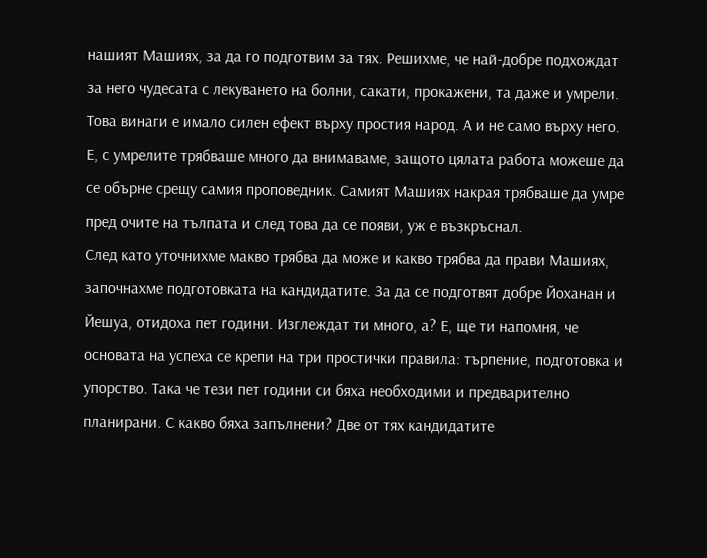нашият Машиях, за да го подготвим за тях. Решихме, че най-добре подхождат за него чудесата с лекуването на болни, сакати, прокажени, та даже и умрели. Това винаги е имало силен ефект върху простия народ. А и не само върху него. Е, с умрелите трябваше много да внимаваме, защото цялата работа можеше да се обърне срещу самия проповедник. Самият Машиях накрая трябваше да умре пред очите на тълпата и след това да се появи, уж е възкръснал.
След като уточнихме макво трябва да може и какво трябва да прави Машиях, започнахме подготовката на кандидатите. За да се подготвят добре Йоханан и Йешуа, отидоха пет години. Изглеждат ти много, а? Е, ще ти напомня, че основата на успеха се крепи на три простички правила: търпение, подготовка и упорство. Така че тези пет години си бяха необходими и предварително планирани. С какво бяха запълнени? Две от тях кандидатите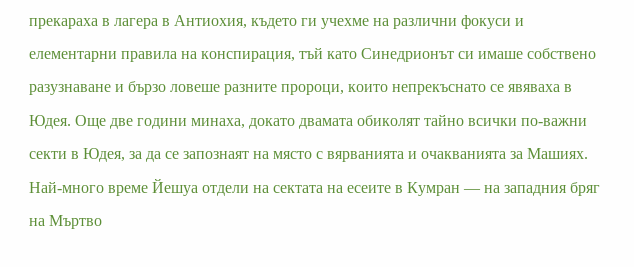прекараха в лагера в Антиохия, където ги учехме на различни фокуси и елементарни правила на конспирация, тъй като Синедрионът си имаше собствено разузнаване и бързо ловеше разните пророци, които непрекъснато се явяваха в Юдея. Още две години минаха, докато двамата обиколят тайно всички по-важни секти в Юдея, за да се запознаят на място с вярванията и очакванията за Машиях. Най-много време Йешуа отдели на сектата на есеите в Кумран — на западния бряг на Мъртво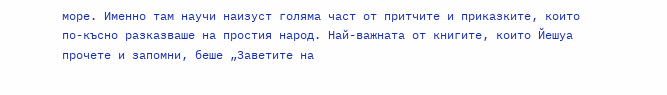море. Именно там научи наизуст голяма част от притчите и приказките, които по-късно разказваше на простия народ. Най-важната от книгите, които Йешуа прочете и запомни, беше „Заветите на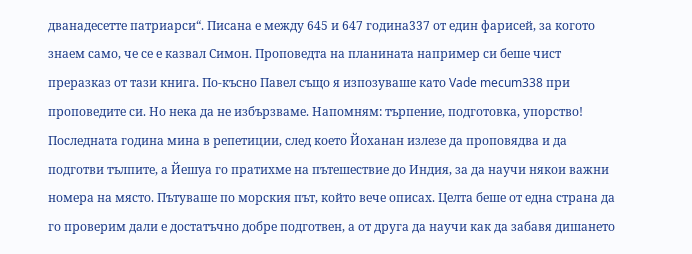дванадесетте патриарси“. Писана е между 645 и 647 година337 от един фарисей, за когото знаем само, че се е казвал Симон. Проповедта на планината например си беше чист преразказ от тази книга. По-късно Павел също я изпозуваше като Vade mecum338 при проповедите си. Но нека да не избързваме. Напомням: търпение, подготовка, упорство!
Последната година мина в репетиции, след което Йоханан излезе да проповядва и да подготви тълпите, а Йешуа го пратихме на пътешествие до Индия, за да научи някои важни номера на място. Пътуваше по морския път, който вече описах. Целта беше от една страна да го проверим дали е достатъчно добре подготвен, а от друга да научи как да забавя дишането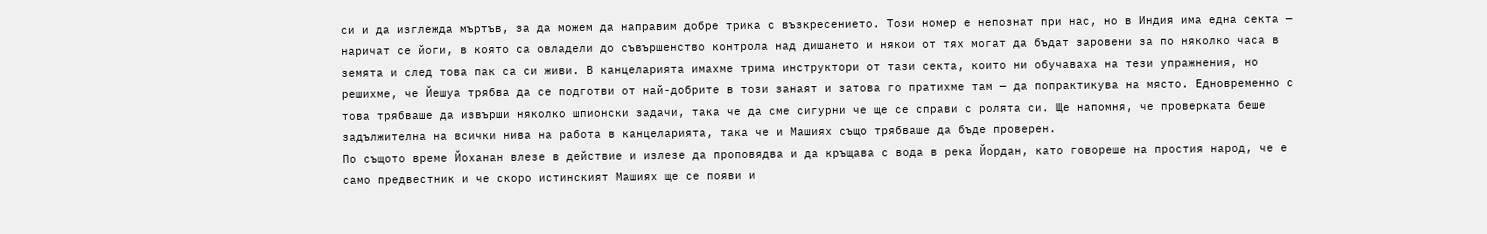си и да изглежда мъртъв, за да можем да направим добре трика с възкресението. Този номер е непознат при нас, но в Индия има една секта — наричат се йоги, в която са овладели до съвършенство контрола над дишането и някои от тях могат да бъдат заровени за по няколко часа в земята и след това пак са си живи. В канцеларията имахме трима инструктори от тази секта, които ни обучаваха на тези упражнения, но решихме, че Йешуа трябва да се подготви от най-добрите в този занаят и затова го пратихме там — да попрактикува на място. Едновременно с това трябваше да извърши няколко шпионски задачи, така че да сме сигурни че ще се справи с ролята си. Ще напомня, че проверката беше задължителна на всички нива на работа в канцеларията, така че и Машиях също трябваше да бъде проверен.
По същото време Йоханан влезе в действие и излезе да проповядва и да кръщава с вода в река Йордан, като говореше на простия народ, че е само предвестник и че скоро истинският Машиях ще се появи и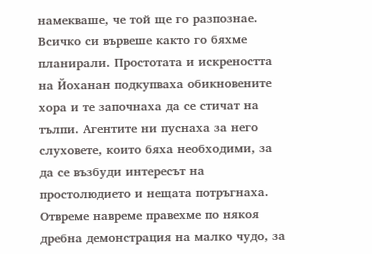намекваше, че той ще го разпознае. Всичко си вървеше както го бяхме планирали. Простотата и искреността на Йоханан подкупваха обикновените хора и те започнаха да се стичат на тълпи. Агентите ни пуснаха за него слуховете, които бяха необходими, за да се възбуди интересът на простолюдието и нещата потръгнаха. Отвреме навреме правехме по някоя дребна демонстрация на малко чудо, за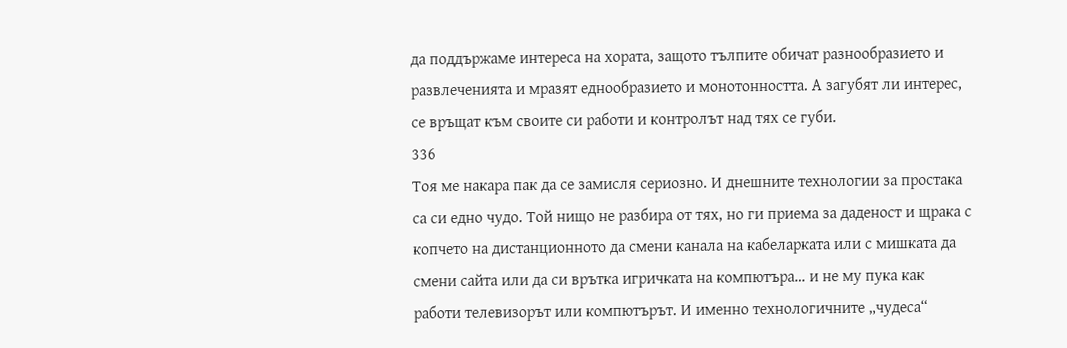да поддържаме интереса на хората, защото тълпите обичат разнообразието и развлеченията и мразят еднообразието и монотонността. А загубят ли интерес, се връщат към своите си работи и контролът над тях се губи.
336
Тоя ме накара пак да се замисля сериозно. И днешните технологии за простака са си едно чудо. Той нищо не разбира от тях, но ги приема за даденост и щрака с копчето на дистанционното да смени канала на кабеларката или с мишката да смени сайта или да си врътка игричката на компютъра… и не му пука как работи телевизорът или компютърът. И именно технологичните „чудеса“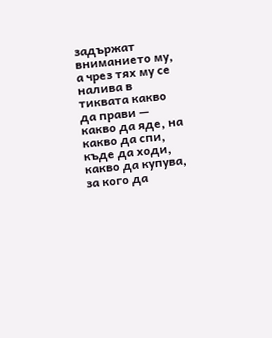задържат вниманието му, а чрез тях му се налива в тиквата какво да прави — какво да яде, на какво да спи, къде да ходи, какво да купува, за кого да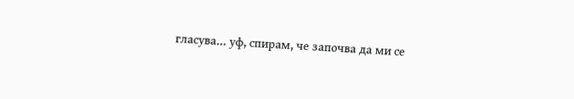гласува… уф, спирам, че започва да ми се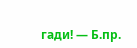гади! — Б.пр.